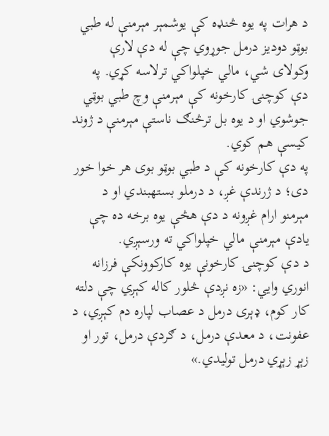د هرات په یوه څنډه کې یوشمېر مېرمنې له طبي بوټو دودیز درمل جوړوي چې له دې لارې وکولای شي، مالي خپلواکي ترلاسه کړي. په دې کوچنۍ کارخونه کې مېرمنې وچ طبي بوټي جوشوي او د یوه بل ترڅنګ ناستې مېرمنې د ژوند کیسې هم کوي.
په دې کارخونه کې د طبي بوټو بوی هر خوا خور دی؛ د ژرندې غږ، د درملو بستهبندي او د مېرمنو ارام غږونه د دې هڅې یوه برخه ده چې یادې مېرمنې مالي خپلواکي ته ورسېږي.
د دې کوچنۍ کارخونې یوه کارکوونکې فرزانه انوري وايي: «زه نږدې څلور کاله کېږي چې دلته کار کوم، ډېری درمل د عصاب لپاره دم کېږي، د عفونت، د معدې درمل، د ګردې درمل، تور او زېړ زېړي درمل تولیدي.»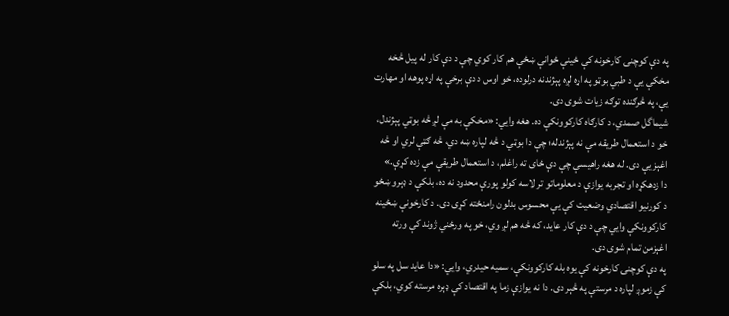په دې کوچنۍ کارخونه کې ځینې ځوانې ښځې هم کار کوي چې د دې کار له پیل څخه مخکې یې د طبي بوټو په اړه لږه پېژندنه درلوده، خو اوس د دې برخې په اړه پوهه او مهارت یې، په څرګنده توګه زیات شوی دی.
شیماگل صمدي، د کارګاه کارکوونکې ده. هغه وایي: «مخکې به مې لږ څه بوټي پېژندل، خو د استعمال طریقه مې نه پېژندله؛ چې دا بوټي د څه لپاره ښه دي، څه ګټې لري او څه اغېز یې دی. له هغه راهیسې چې دې ځای ته راغلم، د استعمال طریقې مې زده کړې.»
دا زدهکړه او تجربه یوازې د معلوماتو تر لاسه کولو پورې محدود نه ده، بلکې د ډېرو ښځو د کورنیو اقتصادي وضعیت کې یې محسوس بدلون رامنځته کړی دی. د کارخونې ښځینه کارکوونکې وایي چې د دې کار عاید، که څه هم لږ وي، خو په ورځني ژوند کې ورته اغېزمن تمام شوی دی.
په دې کوچنۍ کارخونه کې یوه بله کارکوونکې، سمیه حیدري، وایي: «دا عاید سل په سلو کې زموږ لپاره د مرستې په څېر دی. دا نه یوازې زما په اقتصاد کې ډېره مرسته کوي، بلکې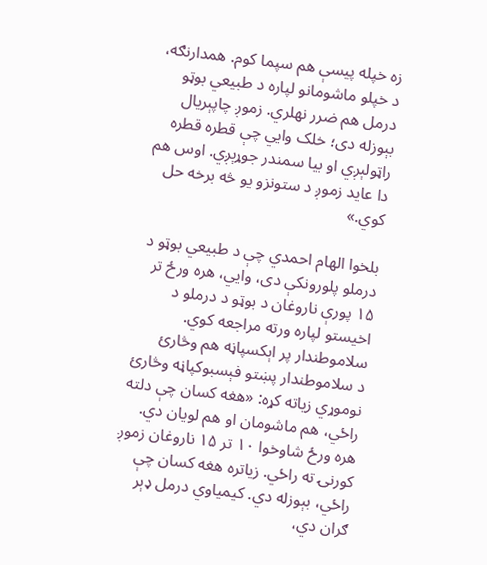زه خپله پیسې هم سپما کوم. همدارنګه، د خپلو ماشومانو لپاره د طبیعي بوټو درمل هم ضرر نهلري. زموږ چاپېریال بېوزله دی؛ خلک وايي چې قطره قطره راټولېږي او بیا سمندر جوړېږي. اوس هم دا عاید زموږ د ستونزو یو څه برخه حل کوي.»

بلخوا الهام احمدي چې د طبیعي بوټو د درملو پلورونکې دی، وايي، هره ورځ تر ۱۵ پورې ناروغان د بوټو د درملو د اخیستو لپاره ورته مراجعه کوي.
سلاموطندار پر اېکسپاڼه هم وڅارئ
د سلاموطندار پښتو فېسبوکپاڼه وڅارئ
نوموړي زیاته کړه: «هغه کسان چې دلته راځي، هم ماشومان او هم لویان دي. هره ورځ شاوخوا ۱۰ تر ۱۵ ناروغان زموږ کورنۍ ته راځي. زیاتره هغه کسان چې راځي، بېوزله دي. کیمیاوي درمل ډېر ګران دي،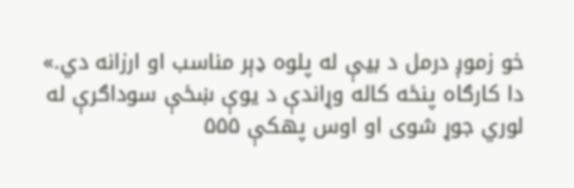خو زموږ درمل د بیې له پلوه ډېر مناسب او ارزانه دي.»
دا کارګاه پنځه کاله وړاندې د یوې ښځې سوداګرې له لوري جوړ شوی او اوس پهکې ۵۵۵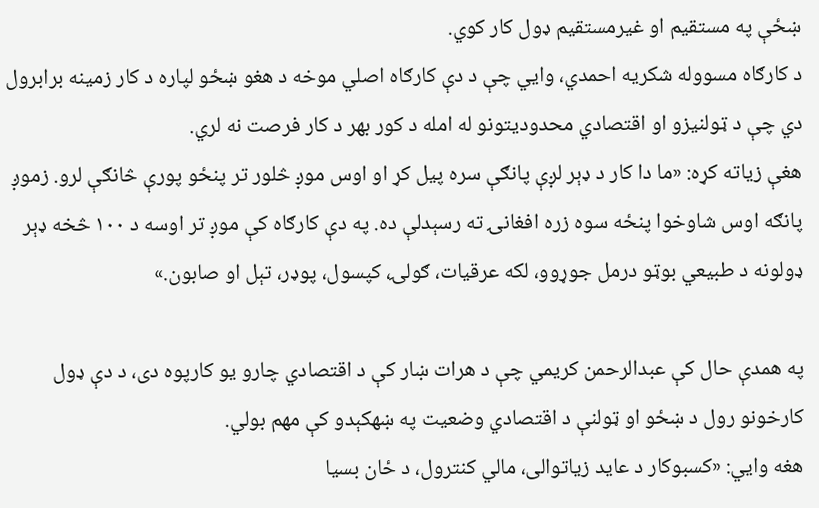ښځې په مستقیم او غیرمستقیم ډول کار کوي.
د کارګاه مسووله شکریه احمدي، وایي چې د دې کارګاه اصلي موخه د هغو ښځو لپاره د کار زمینه برابرول دي چې د ټولنیزو او اقتصادي محدودیتونو له امله د کور بهر د کار فرصت نه لري.
هغې زیاته کړه: «ما دا کار د ډېر لږې پانګې سره پیل کړ او اوس موږ څلور تر پنځو پورې څانګې لرو. زموږ پانګه اوس شاوخوا پنځه سوه زره افغانۍ ته رسېدلې ده. په دې کارګاه کې موږ تر اوسه د ۱۰۰ څخه ډېر ډولونه د طبیعي بوټو درمل جوړوو، لکه عرقیات، ګولۍ، کپسول، پوډر، تېل او صابون.»

په همدې حال کې عبدالرحمن کریمي چې د هرات ښار کې د اقتصادي چارو یو کارپوه دی، د دې ډول کارخونو رول د ښځو او ټولنې د اقتصادي وضعیت په ښهکېدو کې مهم بولي.
هغه وایي: «کسبوکار د عاید زیاتوالی، مالي کنترول، د ځان بسیا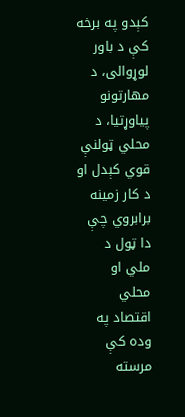کېدو په برخه کې د باور لوړوالی، د مهارتونو پیاوړتیا، د محلي ټولنې قوي کېدل او د کار زمینه برابروي چې دا ټول د ملي او محلي اقتصاد په وده کې مرسته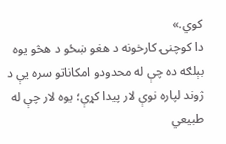کوي.»
دا کوچنۍ کارخونه د هغو ښځو د هڅو یوه بېلګه ده چې له محدودو امکاناتو سره یې د ژوند لپاره نوې لار پیدا کړې؛ یوه لار چې له طبیعي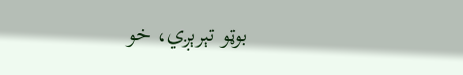بوټو تېرېږي، خو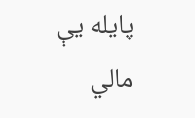پایله یې مالي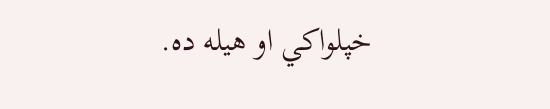خپلواکي او هیله ده.